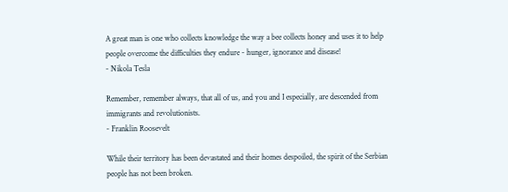A great man is one who collects knowledge the way a bee collects honey and uses it to help people overcome the difficulties they endure - hunger, ignorance and disease!
- Nikola Tesla

Remember, remember always, that all of us, and you and I especially, are descended from immigrants and revolutionists.
- Franklin Roosevelt

While their territory has been devastated and their homes despoiled, the spirit of the Serbian people has not been broken.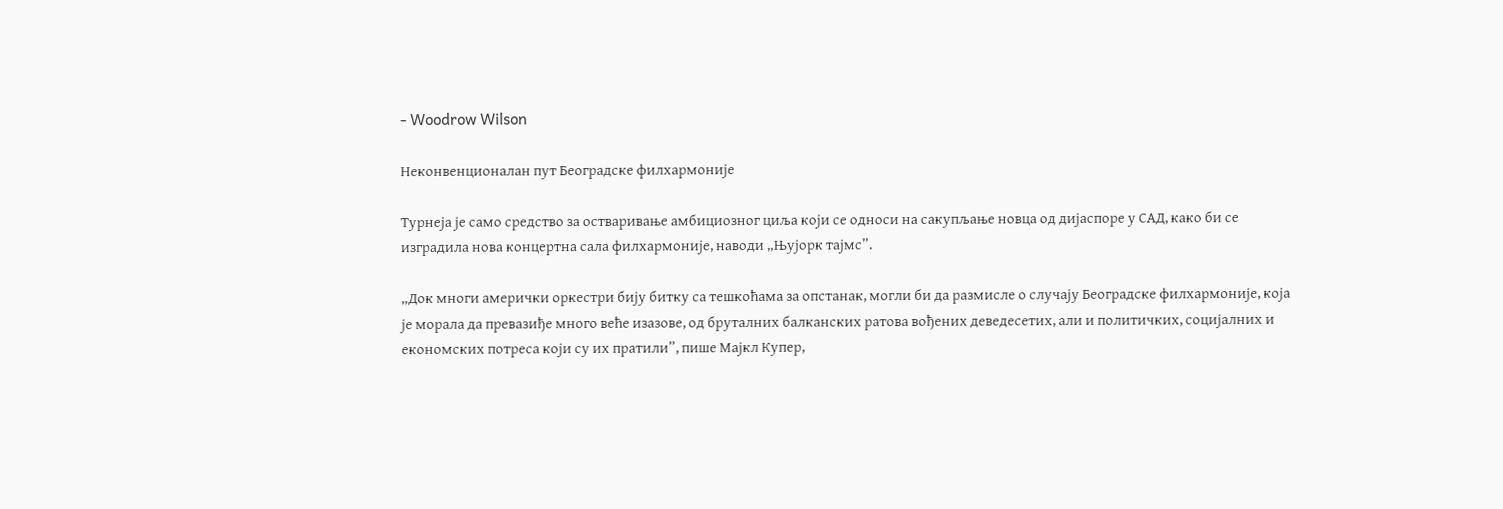- Woodrow Wilson

Неконвенционалан пут Београдске филхармоније

Турнеја је само средство за остваривање амбициозног циља који се односи на сакупљање новца од дијаспоре у САД, како би се изградила нова концертна сала филхармоније, наводи „Њујорк тајмс”.

„Док многи амерички оркестри бију битку са тешкоћама за опстанак, могли би да размисле о случају Београдске филхармоније, која је морала да превазиђе много веће изазове, од бруталних балканских ратова вођених деведесетих, али и политичких, социјалних и економских потреса који су их пратили”, пише Мајкл Купер,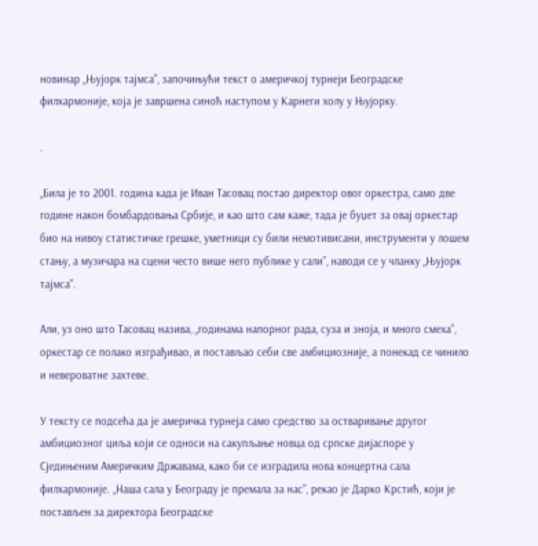новинар „Њујорк тајмса”, започињући текст о америчкој турнеји Београдске филхармоније, која је завршена синоћ наступом у Карнеги холу у Њујорку.

.

„Била је то 2001. година када је Иван Тасовац постао директор овог оркестра, само две године након бомбардовања Србије, и као што сам каже, тада је буџет за овај оркестар био на нивоу статистичке грешке, уметници су били немотивисани, инструменти у лошем стању, а музичара на сцени често више него публике у сали”, наводи се у чланку „Њујорк тајмса”.

Али, уз оно што Тасовац назива, „годинама напорног рада, суза и зноја, и много смеха”, оркестар се полако изграђивао, и постављао себи све амбициозније, а понекад се чинило и невероватне захтеве.

У тексту се подсећа да је америчка турнеја само средство за остваривање другог амбициозног циља који се односи на сакупљање новца од српске дијаспоре у Сједињеним Америчким Државама, како би се изградила нова концертна сала филхармоније. „Наша сала у Београду је премала за нас”, рекао је Дарко Крстић, који је постављен за директора Београдске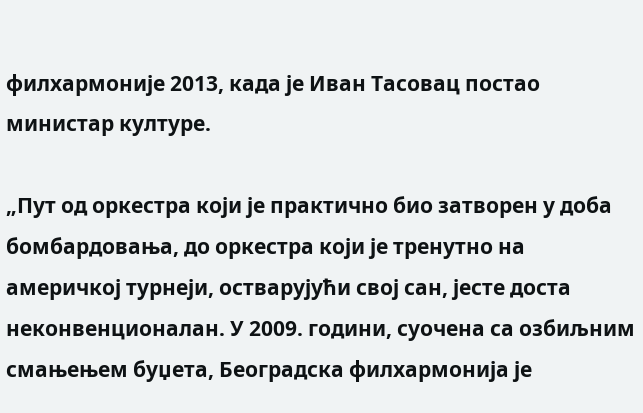филхармоније 2013, када је Иван Тасовац постао министар културе.

„Пут од оркестра који је практично био затворен у доба бомбардовања, до оркестра који је тренутно на америчкој турнеји, остварујући свој сан, јесте доста неконвенционалан. У 2009. години, суочена са озбиљним смањењем буџета, Београдска филхармонија је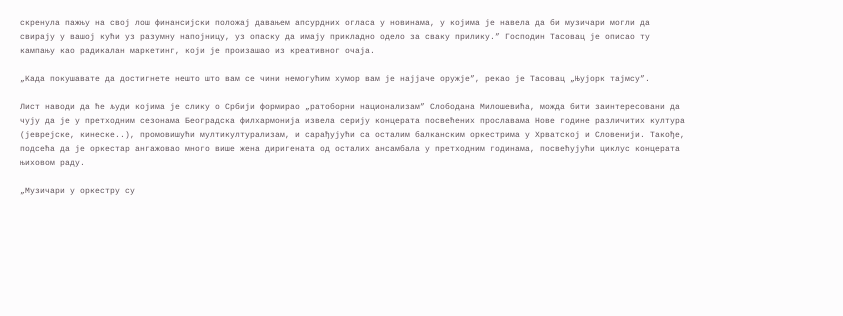скренула пажњу на свој лош финансијски положај давањем апсурдних огласа у новинама, у којима је навела да би музичари могли да свирају у вашој кући уз разумну напојницу, уз опаску да имају прикладно одело за сваку прилику.” Господин Тасовац је описао ту кампању као радикалан маркетинг, који је произашао из креативног очаја.

„Када покушавате да достигнете нешто што вам се чини немогућим хумор вам је најјаче оружје”, рекао је Тасовац „Њујорк тајмсу”.

Лист наводи да ће људи којима је слику о Србији формирао „ратоборни национализам” Слободана Милошевића, можда бити заинтересовани да чују да је у претходним сезонама Београдска филхармонија извела серију концерата посвећених прославама Нове године различитих култура (јеврејске, кинеске..), промовишући мултикултурализам, и сарађујући са осталим балканским оркестрима у Хрватској и Словенији. Такође, подсећа да је оркестар ангажовао много више жена диригената од осталих ансамбала у претходним годинама, посвећујући циклус концерата њиховом раду.

„Музичари у оркестру су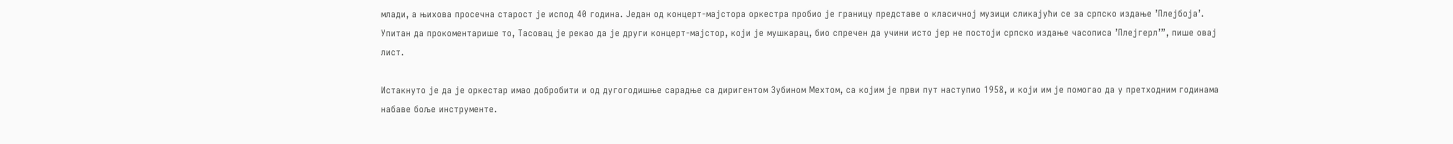млади, а њихова просечна старост је испод 40 година. Један од концерт-мајстора оркестра пробио је границу представе о класичној музици сликајући се за српско издање ’Плејбоја’. Упитан да прокоментарише то, Тасовац је рекао да је други концерт-мајстор, који је мушкарац, био спречен да учини исто јер не постоји српско издање часописа ’Плејгерл’”, пише овај лист.

Истакнуто је да је оркестар имао добробити и од дугогодишње сарадње са диригентом Зубином Мехтом, са којим је први пут наступио 1958, и који им је помогао да у претходним годинама набаве боље инструменте.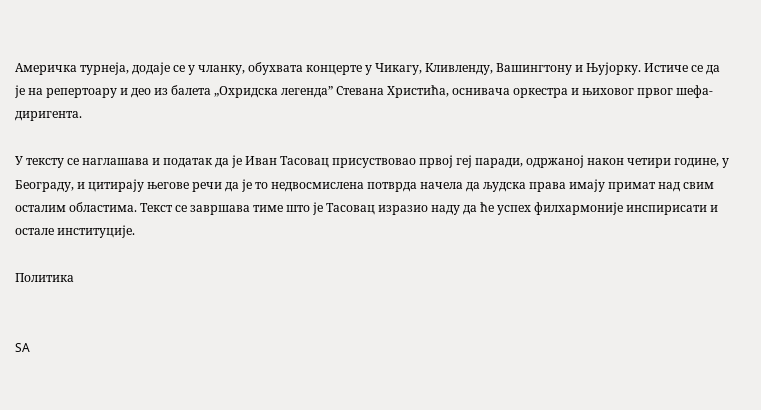Америчка турнеја, додаје се у чланку, обухвата концерте у Чикагу, Кливленду, Вашингтону и Њујорку. Истиче се да је на репертоару и део из балета „Охридска легенда” Стевана Христића, оснивача оркестра и њиховог првог шефа-диригента.

У тексту се наглашава и податак да је Иван Тасовац присуствовао првој геј паради, одржаној након четири године, у Београду, и цитирају његове речи да је то недвосмислена потврда начела да људска права имају примат над свим осталим областима. Текст се завршава тиме што је Тасовац изразио наду да ће успех филхармоније инспирисати и остале институције.

Политика


SA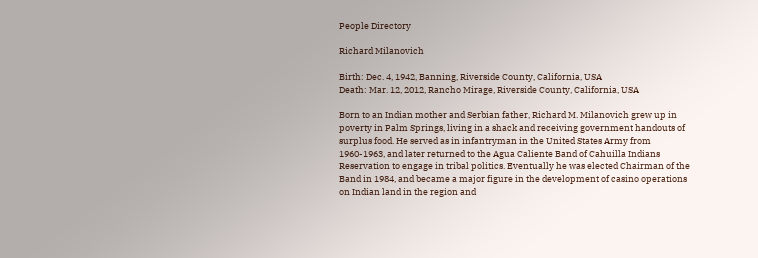People Directory

Richard Milanovich

Birth: Dec. 4, 1942, Banning, Riverside County, California, USA
Death: Mar. 12, 2012, Rancho Mirage, Riverside County, California, USA

Born to an Indian mother and Serbian father, Richard M. Milanovich grew up in poverty in Palm Springs, living in a shack and receiving government handouts of surplus food. He served as in infantryman in the United States Army from 1960-1963, and later returned to the Agua Caliente Band of Cahuilla Indians Reservation to engage in tribal politics. Eventually he was elected Chairman of the Band in 1984, and became a major figure in the development of casino operations on Indian land in the region and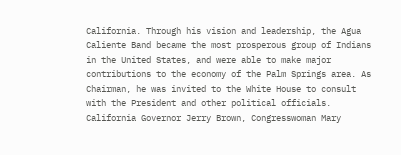California. Through his vision and leadership, the Agua Caliente Band became the most prosperous group of Indians in the United States, and were able to make major contributions to the economy of the Palm Springs area. As Chairman, he was invited to the White House to consult with the President and other political officials. California Governor Jerry Brown, Congresswoman Mary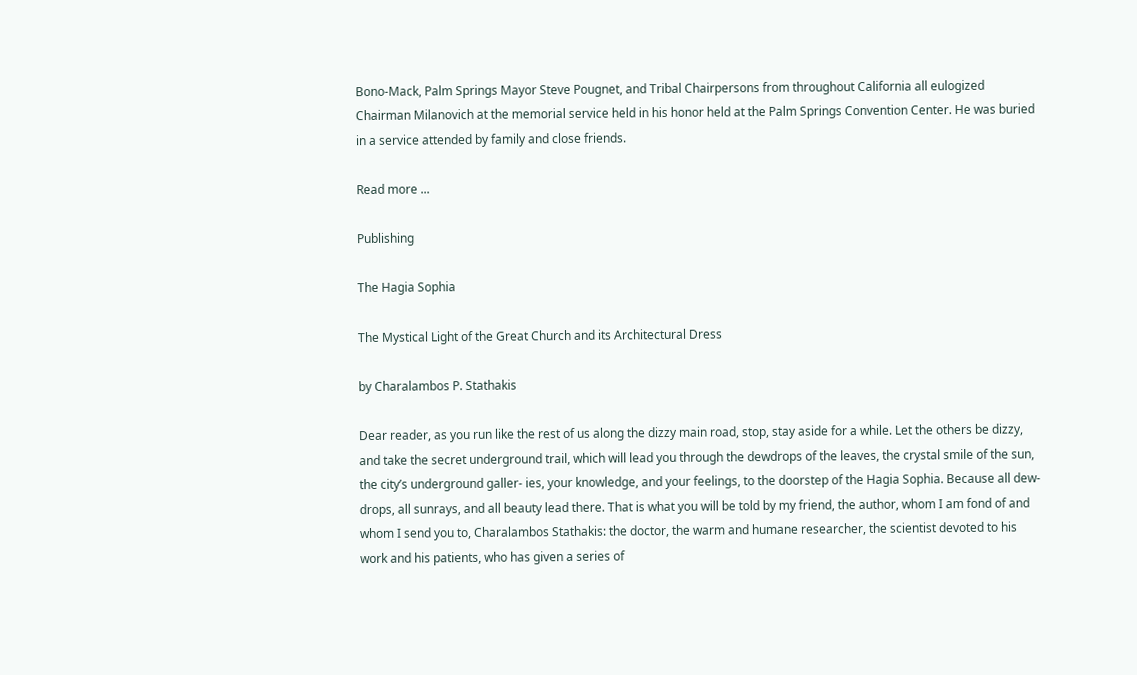Bono-Mack, Palm Springs Mayor Steve Pougnet, and Tribal Chairpersons from throughout California all eulogized Chairman Milanovich at the memorial service held in his honor held at the Palm Springs Convention Center. He was buried in a service attended by family and close friends.

Read more ...

Publishing

The Hagia Sophia

The Mystical Light of the Great Church and its Architectural Dress

by Charalambos P. Stathakis

Dear reader, as you run like the rest of us along the dizzy main road, stop, stay aside for a while. Let the others be dizzy, and take the secret underground trail, which will lead you through the dewdrops of the leaves, the crystal smile of the sun, the city’s underground galler- ies, your knowledge, and your feelings, to the doorstep of the Hagia Sophia. Because all dew- drops, all sunrays, and all beauty lead there. That is what you will be told by my friend, the author, whom I am fond of and whom I send you to, Charalambos Stathakis: the doctor, the warm and humane researcher, the scientist devoted to his work and his patients, who has given a series of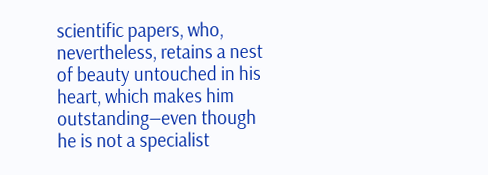scientific papers, who, nevertheless, retains a nest of beauty untouched in his heart, which makes him outstanding—even though he is not a specialist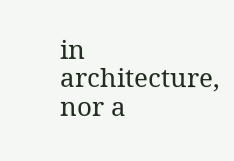in architecture, nor a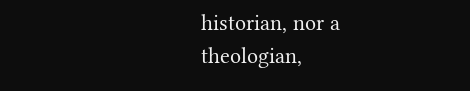historian, nor a theologian,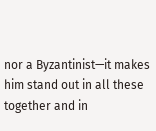nor a Byzantinist—it makes him stand out in all these together and in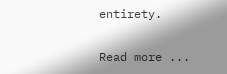entirety.

Read more ...